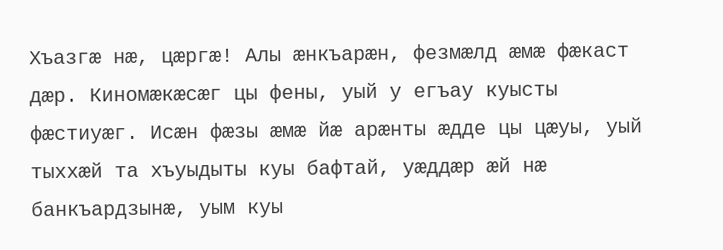Хъазгæ нæ, цæргæ! Алы æнкъарæн, фезмæлд æмæ фæкаст дæр. Киномæкæсæг цы фены, уый у егъау куысты фæстиуæг. Исæн фæзы æмæ йæ арæнты æдде цы цæуы, уый тыххæй та хъуыдыты куы бафтай, уæддæр æй нæ банкъардзынæ, уым куы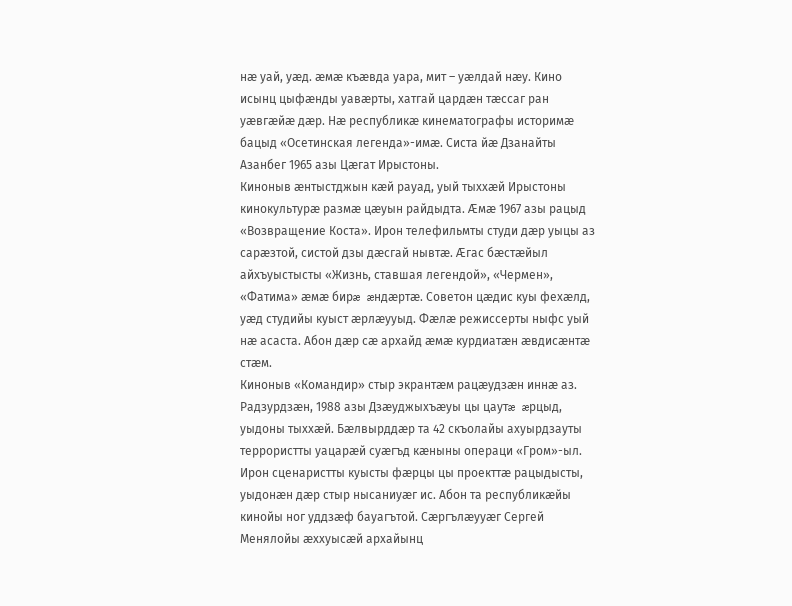нæ уай, уæд. æмæ къæвда уара, мит – уæлдай нæу. Кино исынц цыфæнды уавæрты, хатгай цардæн тæссаг ран уæвгæйæ дæр. Нæ республикæ кинематографы историмæ бацыд «Осетинская легенда»-имæ. Систа йæ Дзанайты Азанбег 1965 азы Цæгат Ирыстоны.
Киноныв æнтыстджын кæй рауад, уый тыххæй Ирыстоны кинокультурæ размæ цæуын райдыдта. Æмæ 1967 азы рацыд «Возвращение Коста». Ирон телефильмты студи дæр уыцы аз сарæзтой, систой дзы дæсгай нывтæ. Æгас бæстæйыл айхъуыстысты «Жизнь, ставшая легендой», «Чермен», «Фатима» æмæ бирæ æндæртæ. Советон цæдис куы фехæлд, уæд студийы куыст æрлæууыд. Фæлæ режиссерты ныфс уый нæ асаста. Абон дæр сæ архайд æмæ курдиатæн æвдисæнтæ стæм.
Киноныв «Командир» стыр экрантæм рацæудзæн иннæ аз. Радзурдзæн, 1988 азы Дзæуджыхъæуы цы цаутæ æрцыд, уыдоны тыххæй. Бæлвырддæр та 42 скъолайы ахуырдзауты террористты уацарæй суæгъд кæныны операци «Гром»-ыл.
Ирон сценаристты куысты фæрцы цы проекттæ рацыдысты, уыдонæн дæр стыр нысаниуæг ис. Абон та республикæйы кинойы ног уддзæф бауагътой. Сæргълæууæг Сергей Менялойы æххуысæй архайынц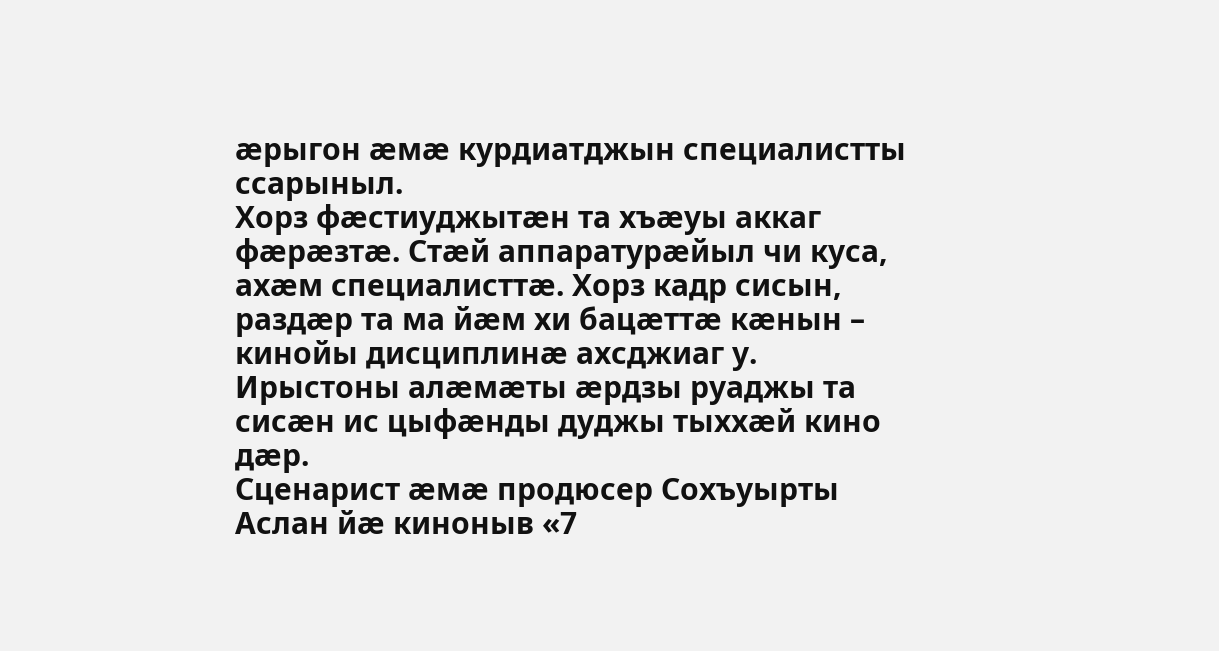æрыгон æмæ курдиатджын специалистты ссарыныл.
Хорз фæстиуджытæн та хъæуы аккаг фæрæзтæ. Стæй аппаратурæйыл чи куса, ахæм специалисттæ. Хорз кадр сисын, раздæр та ма йæм хи бацæттæ кæнын – кинойы дисциплинæ ахсджиаг у. Ирыстоны алæмæты æрдзы руаджы та сисæн ис цыфæнды дуджы тыххæй кино дæр.
Сценарист æмæ продюсер Сохъуырты Аслан йæ киноныв «7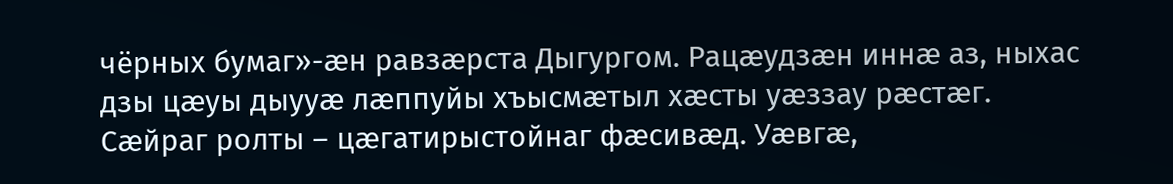чёрных бумаг»-æн равзæрста Дыгургом. Рацæудзæн иннæ аз, ныхас дзы цæуы дыууæ лæппуйы хъысмæтыл хæсты уæззау рæстæг. Сæйраг ролты – цæгатирыстойнаг фæсивæд. Уæвгæ,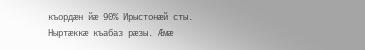къордæн йæ 90% Ирыстонæй сты.
Ныртæккæ къабаз рæзы. Æмæ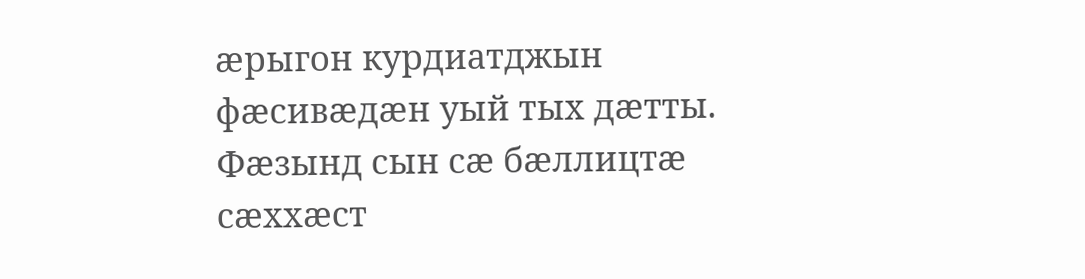æрыгон курдиатджын фæсивæдæн уый тых дæтты. Фæзынд сын сæ бæллицтæ сæххæст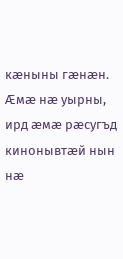кæныны гæнæн. Æмæ нæ уырны, ирд æмæ рæсугъд кинонывтæй нын нæ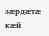зæрдæтæ кæй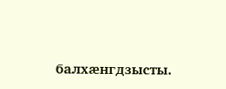балхæнгдзысты.